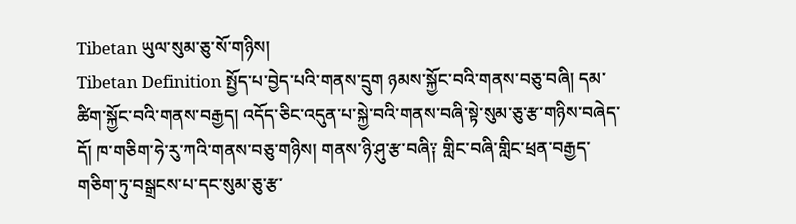Tibetan ཡུལ་སུམ་ཅུ་སོ་གཉིས།
Tibetan Definition སྤྱོད་པ་བྱེད་པའི་གནས་དྲུག ཉམས་སྐྱོང་བའི་གནས་བཅུ་བཞི། དམ་ཚིག་སྐྱོང་བའི་གནས་བརྒྱད། འདོད་ཅིང་འདུན་པ་སྐྱེ་བའི་གནས་བཞི་སྟེ་སུམ་ཅུ་རྩ་གཉིས་བཞེད་དོ། ཁ་གཅིག་ཧེ་རུ་ཀའི་གནས་བཅུ་གཉིས། གནས་ཉི་ཤུ་རྩ་བཞི༑ གླིང་བཞི་གླིང་ཕྲན་བརྒྱད་གཅིག་ཏུ་བསྒྲངས་པ་དང་སུམ་ཅུ་རྩ་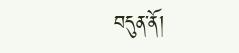བདུན་ནོ།